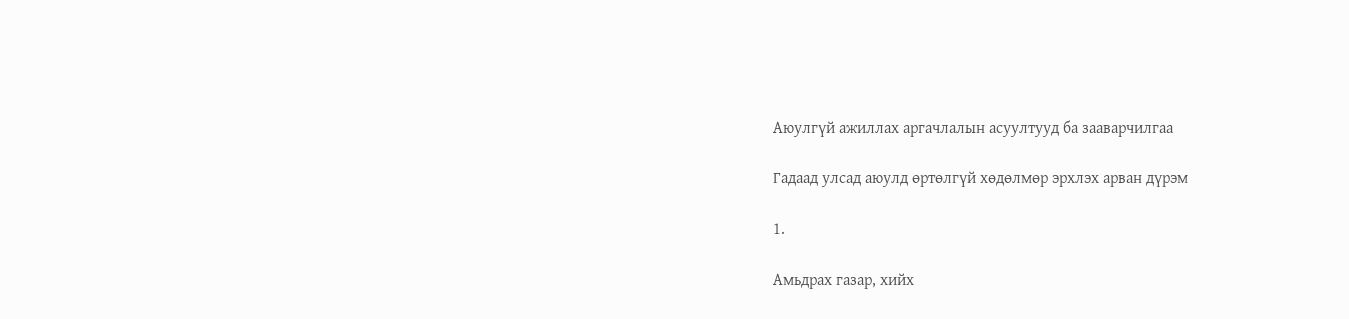Аюулгүй ажиллах аргачлалын асуултууд ба зааварчилгаа

Гадаад улсад аюулд өртөлгүй хөдөлмөр эрхлэх арван дүрэм

1.

Амьдрах газар, хийх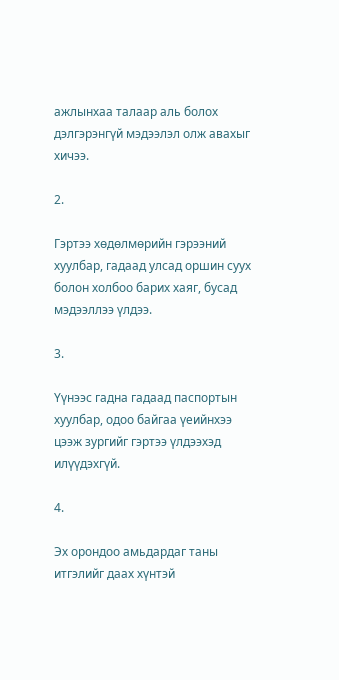ажлынхаа талаар аль болох дэлгэрэнгүй мэдээлэл олж авахыг хичээ.

2.

Гэртээ хөдөлмөрийн гэрээний хуулбар, гадаад улсад оршин суух болон холбоо барих хаяг, бусад мэдээллээ үлдээ.

3.

Үүнээс гадна гадаад паспортын хуулбар, одоо байгаа үеийнхээ цээж зургийг гэртээ үлдээхэд илүүдэхгүй.

4.

Эх орондоо амьдардаг таны итгэлийг даах хүнтэй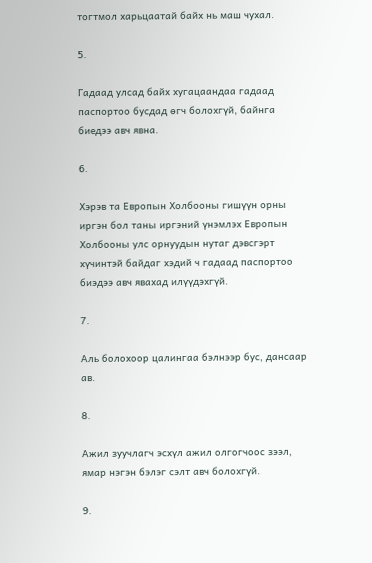тогтмол харьцаатай байх нь маш чухал.

5.

Гадаад улсад байх хугацаандаа гадаад паспортоо бусдад өгч болохгүй, байнга биедээ авч явна.

6.

Хэрэв та Европын Холбооны гишүүн орны иргэн бол таны иргэний үнэмлэх Европын Холбооны улс орнуудын нутаг дэвсгэрт хүчинтэй байдаг хэдий ч гадаад паспортоо биэдээ авч явахад илүүдэхгүй.

7.

Аль болохоор цалингаа бэлнээр бус, дансаар ав.

8.

Ажил зуучлагч эсхүл ажил олгогчоос зээл, ямар нэгэн бэлэг сэлт авч болохгүй.

9.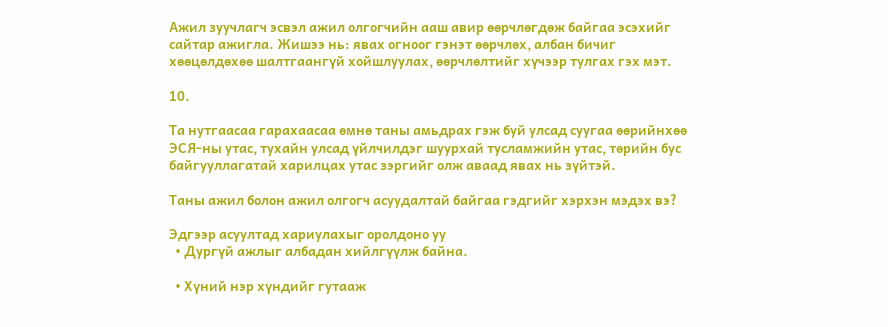Ажил зуучлагч эсвэл ажил олгогчийн ааш авир өөрчлөгдөж байгаа эсэхийг сайтар ажигла. Жишээ нь: явах огноог гэнэт өөрчлөх, албан бичиг хөөцөлдөхөө шалтгаангүй хойшлуулах, өөрчлөлтийг хүчээр тулгах гэх мэт.

10.

Та нутгаасаа гарахаасаа өмнө таны амьдрах гэж буй улсад суугаа өөрийнхөө ЭСЯ-ны утас, тухайн улсад үйлчилдэг шуурхай тусламжийн утас, төрийн бус байгууллагатай харилцах утас зэргийг олж аваад явах нь зүйтэй.

Таны ажил болон ажил олгогч асуудалтай байгаа гэдгийг хэрхэн мэдэх вэ?

Эдгээр асуултад хариулахыг оролдоно уу
  • Дургүй ажлыг албадан хийлгүүлж байна.

  • Хүний нэр хүндийг гутааж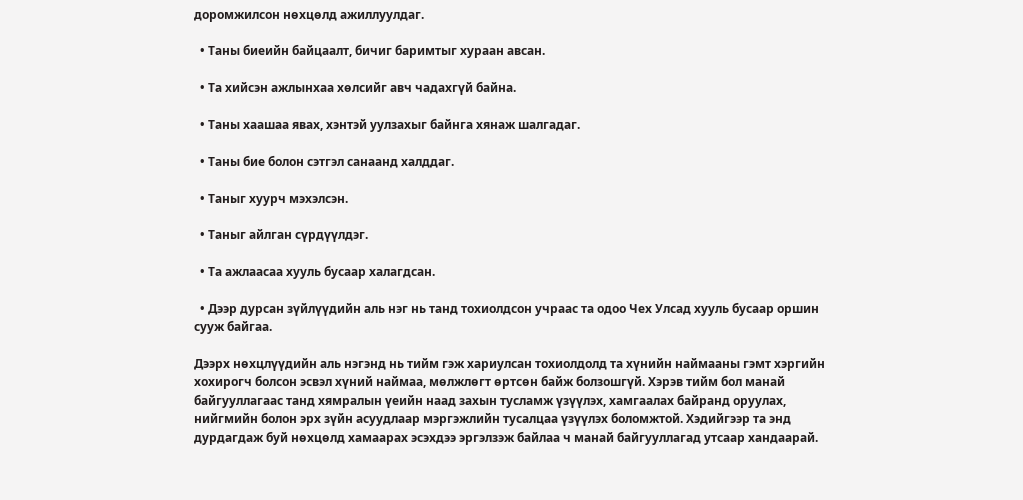доромжилсон нөхцөлд ажиллуулдаг.

  • Таны биеийн байцаалт, бичиг баримтыг хураан авсан.

  • Та хийсэн ажлынхаа хөлсийг авч чадахгүй байна.

  • Таны хаашаа явах, хэнтэй уулзахыг байнга хянаж шалгадаг.

  • Таны бие болон сэтгэл санаанд халддаг.

  • Таныг хуурч мэхэлсэн.

  • Таныг айлган сүрдүүлдэг.

  • Та ажлаасаа хууль бусаар халагдсан.

  • Дээр дурсан зүйлүүдийн аль нэг нь танд тохиолдсон учраас та одоо Чех Улсад хууль бусаар оршин сууж байгаа.

Дээрх нөхцлүүдийн аль нэгэнд нь тийм гэж хариулсан тохиолдолд та хүнийн наймааны гэмт хэргийн хохирогч болсон эсвэл хүний наймаа, мөлжлөгт өртсөн байж болзошгүй. Хэрэв тийм бол манай байгууллагаас танд хямралын үеийн наад захын тусламж үзүүлэх, хамгаалах байранд оруулах, нийгмийн болон эрх зүйн асуудлаар мэргэжлийн тусалцаа үзүүлэх боломжтой. Хэдийгээр та энд дурдагдаж буй нөхцөлд хамаарах эсэхдээ эргэлзэж байлаа ч манай байгууллагад утсаар хандаарай.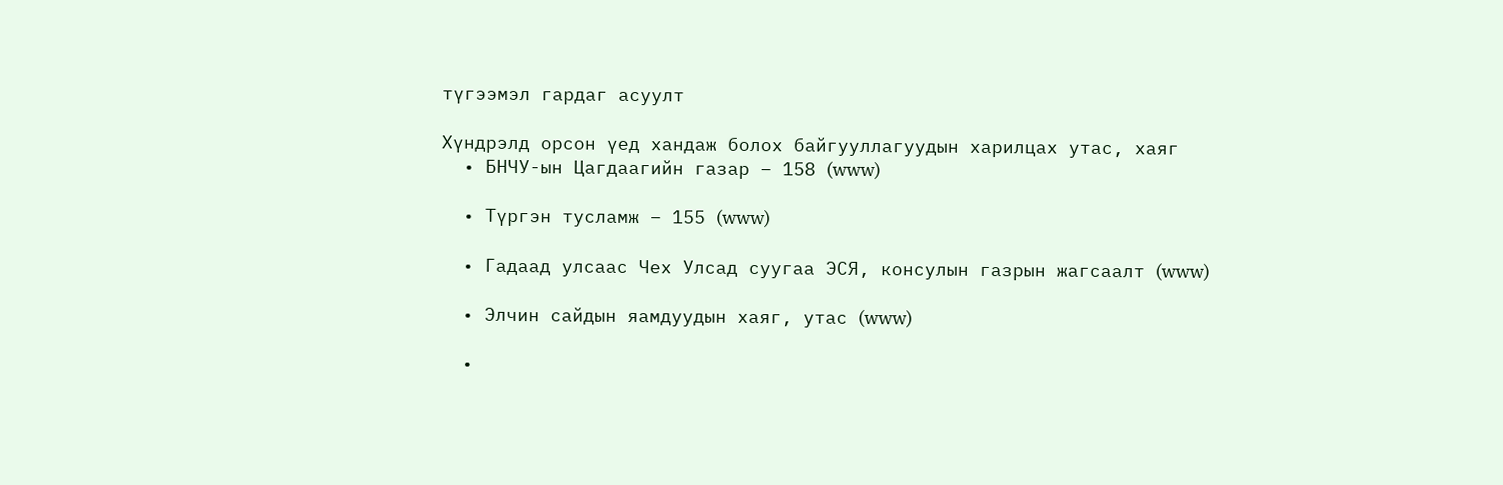түгээмэл гардаг асуулт

Хүндрэлд орсон үед хандаж болох байгууллагуудын харилцах утас, хаяг
  • БНЧУ-ын Цагдаагийн газар – 158 (www)

  • Түргэн тусламж – 155 (www)

  • Гадаад улсаас Чех Улсад суугаа ЭСЯ, консулын газрын жагсаалт (www)

  • Элчин сайдын яамдуудын хаяг, утас (www)

  •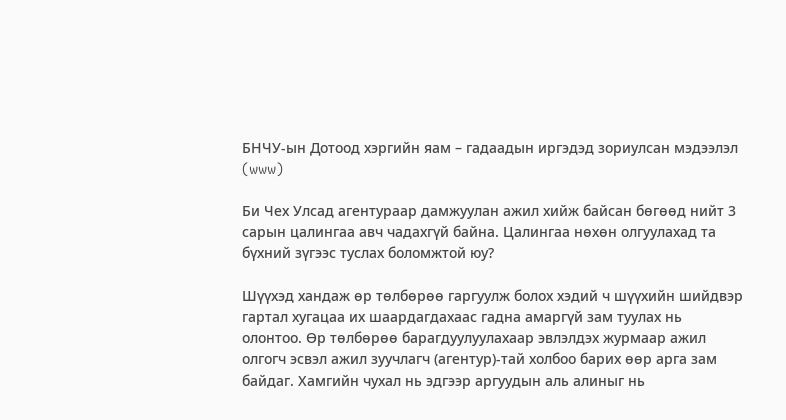БНЧУ-ын Дотоод хэргийн яам – гадаадын иргэдэд зориулсан мэдээлэл (www)

Би Чех Улсад агентураар дамжуулан ажил хийж байсан бөгөөд нийт 3 сарын цалингаа авч чадахгүй байна. Цалингаа нөхөн олгуулахад та бүхний зүгээс туслах боломжтой юу?

Шүүхэд хандаж өр төлбөрөө гаргуулж болох хэдий ч шүүхийн шийдвэр гартал хугацаа их шаардагдахаас гадна амаргүй зам туулах нь олонтоо. Өр төлбөрөө барагдуулуулахаар эвлэлдэх журмаар ажил олгогч эсвэл ажил зуучлагч (агентур)-тай холбоо барих өөр арга зам байдаг. Хамгийн чухал нь эдгээр аргуудын аль алиныг нь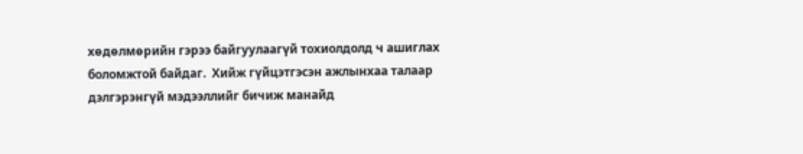хөдөлмөрийн гэрээ байгуулаагүй тохиолдолд ч ашиглах боломжтой байдаг.  Хийж гүйцэтгэсэн ажлынхаа талаар дэлгэрэнгүй мэдээллийг бичиж манайд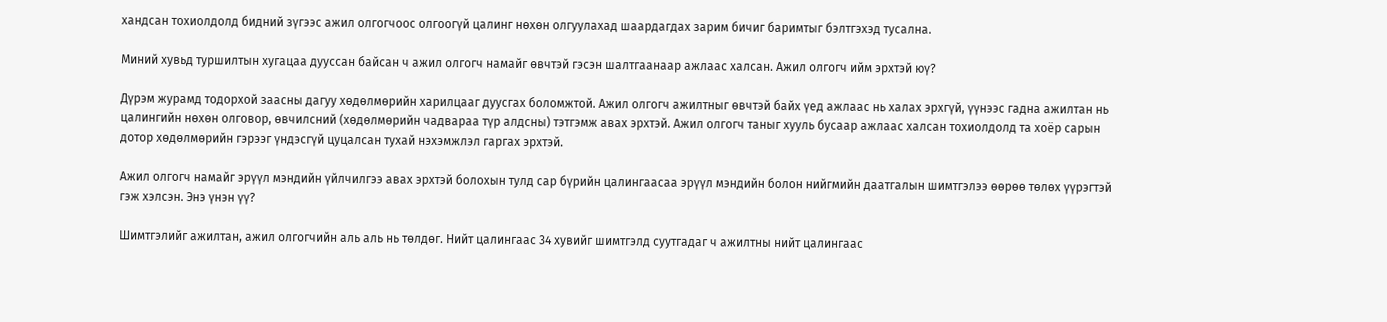хандсан тохиолдолд бидний зүгээс ажил олгогчоос олгоогүй цалинг нөхөн олгуулахад шаардагдах зарим бичиг баримтыг бэлтгэхэд тусална.

Миний хувьд туршилтын хугацаа дууссан байсан ч ажил олгогч намайг өвчтэй гэсэн шалтгаанаар ажлаас халсан. Ажил олгогч ийм эрхтэй юү?

Дүрэм журамд тодорхой заасны дагуу хөдөлмөрийн харилцааг дуусгах боломжтой. Ажил олгогч ажилтныг өвчтэй байх үед ажлаас нь халах эрхгүй, үүнээс гадна ажилтан нь цалингийн нөхөн олговор, өвчилсний (хөдөлмөрийн чадвараа түр алдсны) тэтгэмж авах эрхтэй. Ажил олгогч таныг хууль бусаар ажлаас халсан тохиолдолд та хоёр сарын дотор хөдөлмөрийн гэрээг үндэсгүй цуцалсан тухай нэхэмжлэл гаргах эрхтэй.

Ажил олгогч намайг эрүүл мэндийн үйлчилгээ авах эрхтэй болохын тулд сар бүрийн цалингаасаа эрүүл мэндийн болон нийгмийн даатгалын шимтгэлээ өөрөө төлөх үүрэгтэй гэж хэлсэн. Энэ үнэн үү?

Шимтгэлийг ажилтан, ажил олгогчийн аль аль нь төлдөг. Нийт цалингаас 34 хувийг шимтгэлд суутгадаг ч ажилтны нийт цалингаас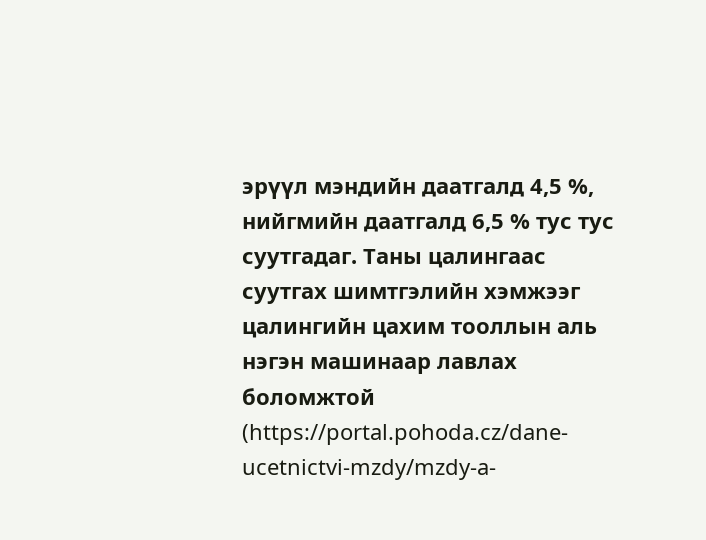эрүүл мэндийн даатгалд 4,5 %, нийгмийн даатгалд 6,5 % тус тус суутгадаг. Таны цалингаас суутгах шимтгэлийн хэмжээг цалингийн цахим тооллын аль нэгэн машинаар лавлах боломжтой (https://portal.pohoda.cz/dane-ucetnictvi-mzdy/mzdy-a-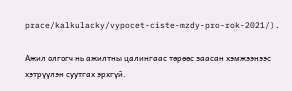prace/kalkulacky/vypocet-ciste-mzdy-pro-rok-2021/).

Ажил олгогч нь ажилтны цалингаас төрөөс заасан хэмжээнээс хэтрүүлэн суутгах эрхгүй.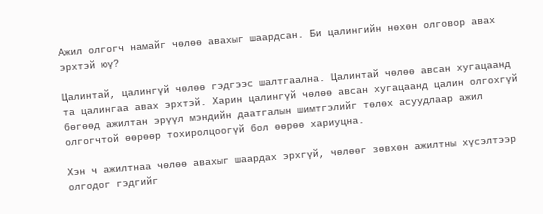Ажил олгогч намайг чөлөө авахыг шаардсан. Би цалингийн нөхөн олговор авах эрхтэй юү?

Цалинтай, цалингүй чөлөө гэдгээс шалтгаална. Цалинтай чөлөө авсан хугацаанд та цалингаа авах эрхтэй. Харин цалингүй чөлөө авсан хугацаанд цалин олгохгүй бөгөөд ажилтан эрүүл мэндийн даатгалын шимтгэлийг төлөх асуудлаар ажил олгогчтой өөрөөр тохиролцоогүй бол өөрөө хариуцна.

Хэн ч ажилтнаа чөлөө авахыг шаардах эрхгүй, чөлөөг зөвхөн ажилтны хүсэлтээр олгодог гэдгийг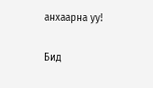анхаарна уу!

Бид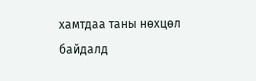хамтдаа таны нөхцөл байдалд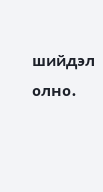шийдэл олно.